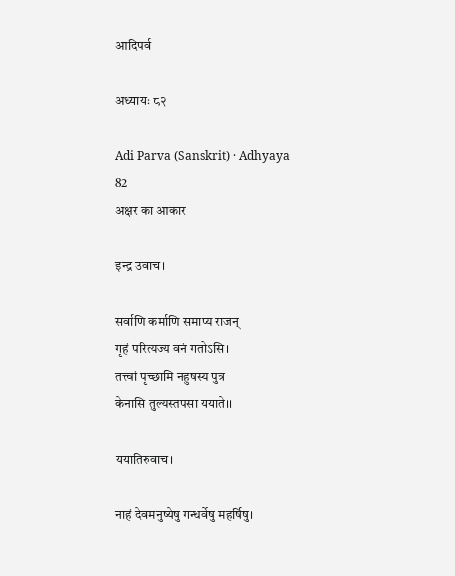आदिपर्व

अध्यायः ८२

Adi Parva (Sanskrit) · Adhyaya 82
अक्षर का आकार

इन्द्र उवाच।

सर्वाणि कर्माणि समाप्य राजन्
गृहं परित्यज्य वनं गतोऽसि।
तत्त्वां पृच्छामि नहुषस्य पुत्र
केनासि तुल्यस्तपसा ययाते।।

ययातिरुवाच।

नाहं देवमनुष्येषु गन्धर्वेषु महर्षिषु।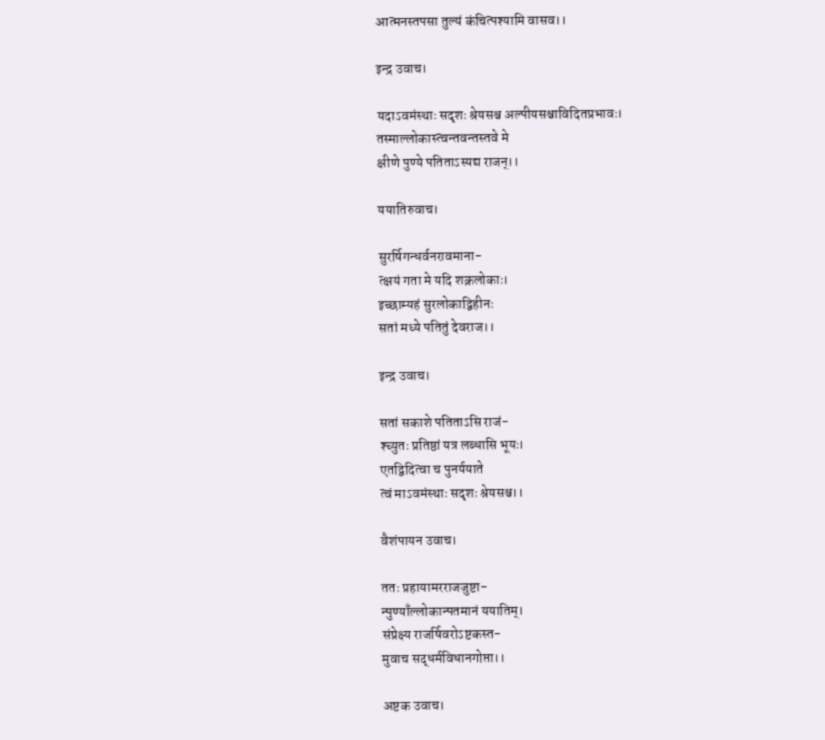आत्मनस्तपसा तुल्यं कंचित्पश्यामि वासव।।

इन्द्र उवाच।

यदाऽवमंस्थाः सदृशः श्रेयसश्च अल्पीयसश्चाविदितप्रभावः।
तस्माल्लोकास्त्वन्तवन्तस्तवे मे
क्षीणे पुण्ये पतिताऽस्यद्य राजन्।।

ययातिरुवाच।

सुरर्षिगन्धर्वनरावमाना-
त्क्षयं गता मे यदि शक्रलोकाः।
इच्छाम्यहं सुरलोकाद्विहीनः
सतां मध्ये पतितुं देवराज।।

इन्द्र उवाच।

सतां सकाशे पतिताऽसि राजं-
श्च्युतः प्रतिष्ठां यत्र लब्धासि भूयः।
एतद्विदित्वा च पुनर्ययाते
त्वं माऽवमंस्थाः सदृशः श्रेयसश्च।।

वैशंपायन उवाच।

ततः प्रहायामरराजजुष्टा-
न्पुण्याँल्लोकान्पतमानं ययातिम्।
संप्रेक्ष्य राजर्षिवरोऽष्टकस्त-
मुवाच सद्धर्मविधानगोप्ता।।

अष्टक उवाच।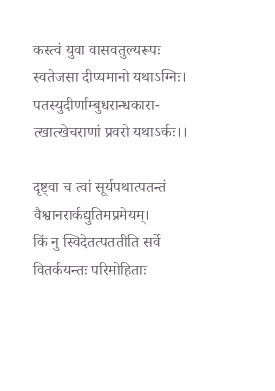कस्त्वं युवा वासवतुल्यरूपः
स्वतेजसा दीप्यमानो यथाऽग्निः।
पतस्युदीर्णाम्बुधरान्धकारा-
त्खात्खेचराणां प्रवरो यथाऽर्कः।।

दृष्ट्वा च त्वां सूर्यपथात्पतन्तं
वैश्वानरार्कद्युतिमप्रमेयम्।
किं नु स्विदेतत्पततीति सर्वे
वितर्कयन्तः परिमोहिताः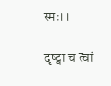स्मः।।

दृष्ट्वा च त्वां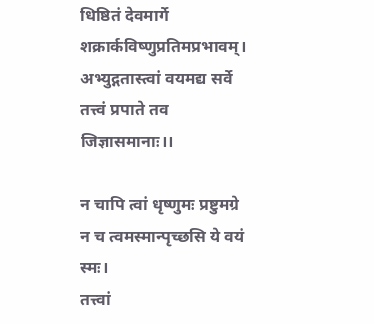धिष्ठितं देवमार्गे
शक्रार्कविष्णुप्रतिमप्रभावम्।
अभ्युद्गतास्त्वां वयमद्य सर्वे
तत्त्वं प्रपाते तव जिज्ञासमानाः।।

न चापि त्वां धृष्णुमः प्रष्टुमग्रे
न च त्वमस्मान्पृच्छसि ये वयं स्मः।
तत्त्वां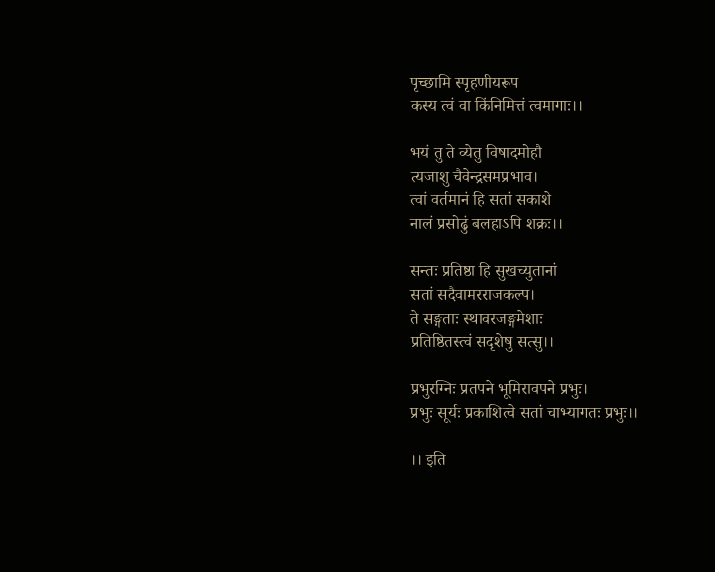पृच्छामि स्पृहणीयरूप
कस्य त्वं वा किंनिमित्तं त्वमागाः।।

भयं तु ते व्येतु विषादमोहौ
त्यजाशु चैवेन्द्रसमप्रभाव।
त्वां वर्तमानं हि सतां सकाशे
नालं प्रसोढुं बलहाऽपि शक्रः।।

सन्तः प्रतिष्ठा हि सुखच्युतानां
सतां सदैवामरराजकल्प।
ते सङ्गताः स्थावरजङ्गमेशाः
प्रतिष्ठितस्त्वं सदृशेषु सत्सु।।

प्रभुरग्निः प्रतपने भूमिरावपने प्रभुः।
प्रभुः सूर्यः प्रकाशित्वे सतां चाभ्यागतः प्रभुः।।

।। इति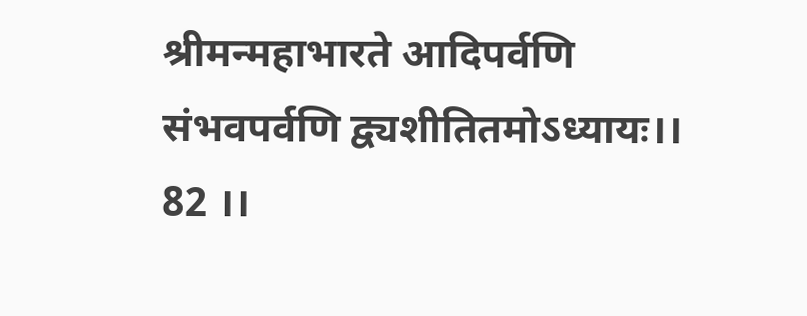श्रीमन्महाभारते आदिपर्वणि
संभवपर्वणि द्व्यशीतितमोऽध्यायः।। 82 ।।